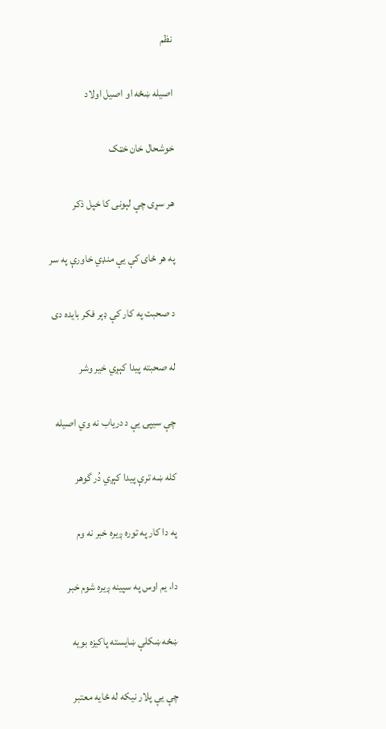نظم

اصيله ښځه او اصيل اولاد

خوشحال خان خټک

هر سړی چې لېونی کا خپل ذکر

په هر ځای کې يې منډي خاورې په سر

د صحبت په کار کې ډېر فکر بايده دی

له صحبته پيدا کېږي خير وشر

چې سيپۍ يې د درياب نه وي اصيله

کله ښه ترې پيدا کېږي دُر گوهر

په دا کار په توره ږيره خبر نه وم

دا، يم اوس په سپينه ږيره شوم خبر

ښځه ښکلې ښايسته پاکيزه بويه

چې يې پلار نيکه له ځايه معتبر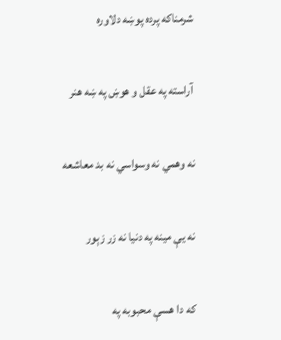شرمناکه پرده پوښه دلاوره

آراسته په عقل و هوښ په ښه هنر

نه وهمي نه وسواسي نه بد معاشعه

نه يې مينه په دنيا نه زر زېور

که دا هسې محبوبه په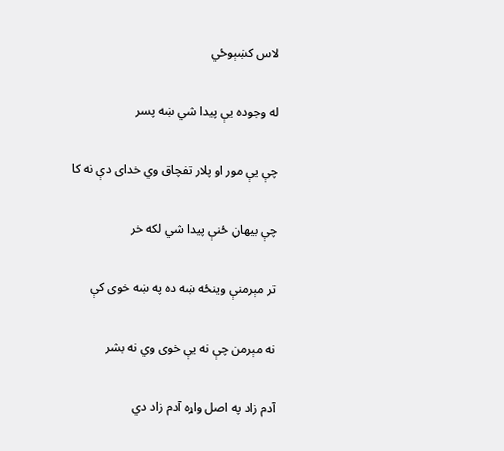لاس کښېوځي

له وجوده يې پيدا شي ښه پسر

چې يې مور او پلار تفچاق وي خدای دې نه کا

چې بيهاڼ ځنې پيدا شي لکه خر

تر مېرمنې وينځه ښه ده په ښه خوی کې

نه مېرمن چې نه يې خوی وي نه بشر

آدم زاد په اصل واړه آدم زاد دي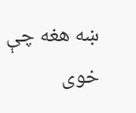ښه هغه چې خوی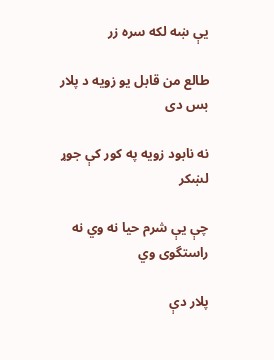يې ښه لکه سره زر

طالع من قابل يو زويه د پلار بس دی

نه نابود زويه په کور کې جوړ لښکر

چې يې شرم حيا نه وي نه راستگوی وي

پلار دې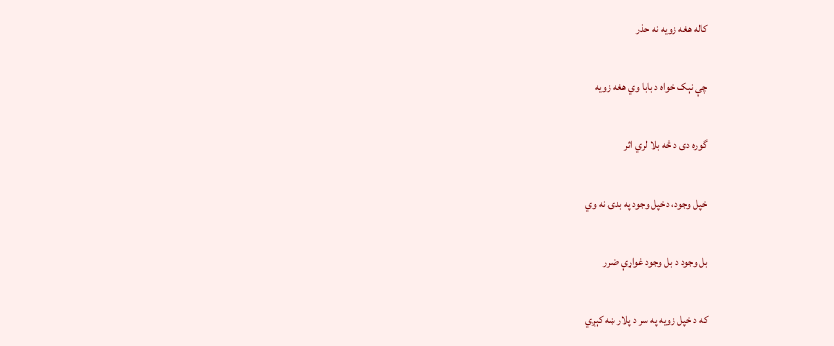کاله هغه زويه نه حذر

چې نېک خواه د بابا وي هغه زويه

گوره دی د څه بلا لري اثر

خپل وجود، دخپل وجود په بدۍ نه وي

بل وجود د بل وجود غواړې ضرر

که د خپل زويه په سر د پلار ښه کېږي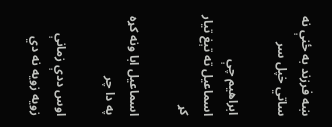ښه فرزند به ځنې نه ساتي خپل سر

ابراهيم چې اسماعيل ته تېغ تيار کړ

اسماعيل ابا ونه کړه په دا چر

اوس ددې زمانې زويه زويه نه دي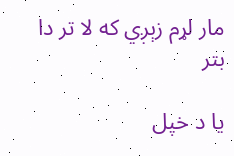مار لړم زېږي که لا تر دا بتر

يا د خپل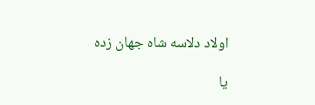اولاد دلاسه شاه جهان زده

يا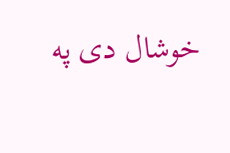خوشال دی په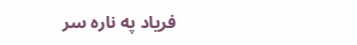فرياد په ناره سر